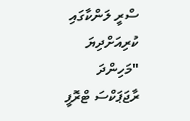ސްރީ ލަންކާގައި ކުރިއަށްދިޔަ "މަހިންދަ ރާޖަޕަކްސަ ޓްރޮފީ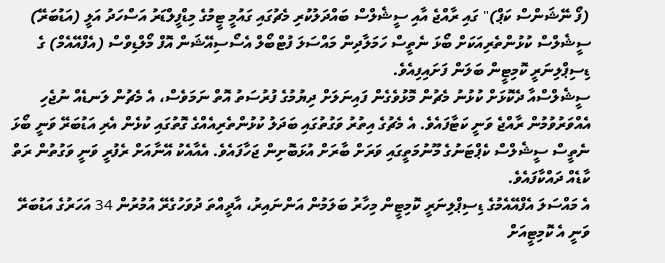(ފޯ ނޭޝަންސް ކަޕް)" ގައި ރާއްޖެ އާއި ސީޝެލްސް ބައްދަލުކުރި މެޗުގައި ގައުމީ ޓީމުގެ މިޑްފީލްޑަރު އަސްހަދު އަލީ (އަޑުބަރޭ) ސީޝެލްސް ކުޅުންތެރިއަކަށް ބޯޅަ ނެތީސް ހަމަލާދިން މައްސަލަ ފުޓްބޯލް އެސޯސިއޭޝަން އޮފް މޯލްޑިވްސް (އެފްއޭއެމް) ގެ ޑިސިޕްލިނަރީ ކޮމިޓީން ބަލަން ފަށައިފިއެވެ.
ސީޝެލްސްއާ ދެކޮޅަށް ކުޅުނު މެޗުން މޮޅުވެގެން ފައިނަލަށް ދިޔުމުގެ ފުރުސަތު އޮތް ނަމަވެސް، އެ މެޗުން ލަނޑެއް ނުޖެހި އެއްވަރުވުމުން ރާއްޖެ ވަނީ ކަޓާފައެވެ. އެ މެޗުގެ އިތުރު ވަގުތުގައި ބަދަލު ކުޅުންތެރިއެއްގެ ގޮތުގައި ކުޅެން އެރި އަޑުބަރޭ ވަނީ ބޯޅަ ނެތީސް ސީޝެލްސް ކެޕްޓަނުގެ މޫނުމަތީގައި ވަރަށް ބާރަށް އުޅަބޮށިން ޖަހާފައެވެ. އެއާއެކު އޭނާއަށް ރެފުރީ ވަނީ ވަގުތުން ރަތް ކާޑެއް ދައްކާފައެވެ.
އެ މައްސަލަ އެފްއޭއެމުގެ ޑިސިޕްލިނަރީ ކޮމިޓީން މިހާރު ބަލަމުން އަންނައިރު، އާދީއްތަ ދުވަހުގެރޭ އުމުރުން 34 އަހަރުގެ އަޑުބަރޭ ވަނީ އެ ކޮމިޓީއަށް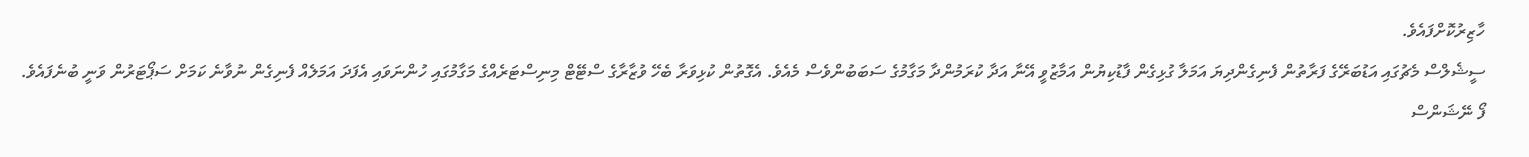ހާޒިރުކޮށްފައެވެ.
ސީޝެލްސް މެޗުގައި އަޑުބަރޭގެ ފަރާތުން ފެނިގެންދިޔަ އަމަލާ ގުޅިގެން ފާޑުކިޔުން އަމާޒުވީ އޭނާ އަދާ ކުރަމުންދާ މަގާމުގެ ސަބަބުންވެސް މެއެވެ. އެގޮތުން ކުޅިވަރާ ބެހޭ ވުޒާރާގެ ސްޓޭޓް މިނިސްޓަރެއްގެ މަގާމުގައި ހުންނަވައި އެފަދަ އަމަލެއް ފެނިގެން ނުވާނެ ކަމަށް ސަޕޯޓަރުން ވަނީ ބުނެފައެވެ.
ފޯ ނޭޝަންސް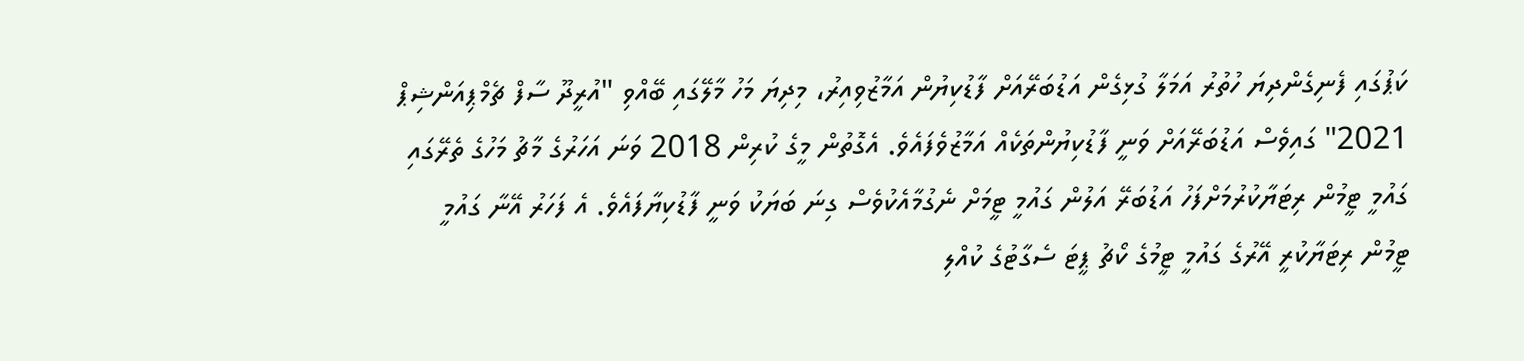ކަޕުގައި ފެނިގެންދިޔަ ހުތުރު އަމަލާ ގުޅިގެން އަޑުބަރޭއަށް ފާޑުކިޔުން އަމާޒުވިއިރު، މިދިޔަ މަހު މާލޭގައި ބޭއްވި "އުރީދޫ ސާފް ޗެމްޕިއަންޝިޕް 2021" ގައިވެސް އަޑުބަރޭއަށް ވަނީ ފާޑުކިޔުންތަކެއް އަމާޒުވެފައެވެ. އެގޮތުން މީގެ ކުރިން 2018 ވަނަ އަހަރުގެ މާޗު މަހުގެ ތެރޭގައި ގައުމީ ޓީމުން ރިޓަޔާކުރުމަށްފަހު އަޑުބަރޭ އަލުން ގައުމީ ޓީމަށް ނެގުމާއެކުވެސް ގިނަ ބަޔަކު ވަނީ ފާޑުކިޔާފައެވެ. އެ ފަހަރު އޭނާ ގައުމީ ޓީމުން ރިޓަޔާކުރީ އޭރުގެ ގައުމީ ޓީމުގެ ކޯޗު ޕީޓަ ސެގާޓުގެ ކުއްލި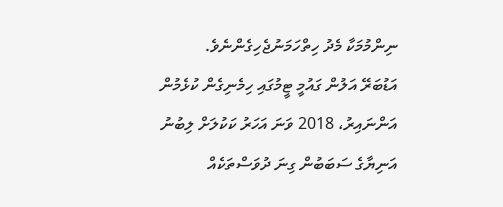ނިންމުމަކާ މެދު ހިތްހަމަނުޖެހިގެންނެވެ.
އަޑުބަރޭ އަލުން ގައުމީ ޓީމުގައި ހިމެނިގެން ކުޅެމުން އަންނައިރު، 2018 ވަނަ އަހަރު ކަކުލަށް ލިބުނު އަނިޔާގެ ސަބަބުން ގިނަ ދުވަސްތަކެއް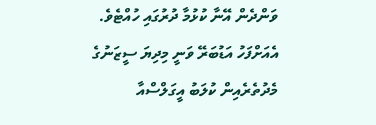ވަންދެން އޭނާ ކުޅުމާ ދުރުގައި ހުއްޓެވެ. އެއަށްފަހު އަޑުބަރޭ ވަނީ މިދިޔަ ސީޒަނުގެ މެދުތެރެއިން ކުލަބު އީގަލްސްއާ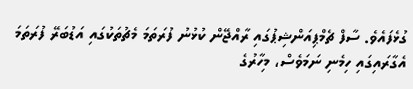ގުޅެފައެވެ. ސާފް ޗެމްޕިއަންޝިޕުގައި ރާއްޖޭން ކުޅުނު ފުރަތަމަ މެޗުތަކުގައި އަޑުބަރޭ ފުރަތަމަ އެގާރައިގައި ހިމެނި ނަމަވެސް، މިހާރުގެ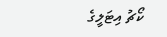ކޯޗު އިޓަލީގެ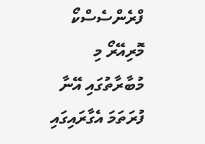ފްރެންސެސްކޯ މޮރިއޭރޯ މި މުބާރާތުގައި އޭނާ ފުރަތަމަ އެގާރައިގައި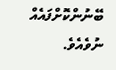ބޭނުންކޮށްފައެއް ނުވެއެވެ.